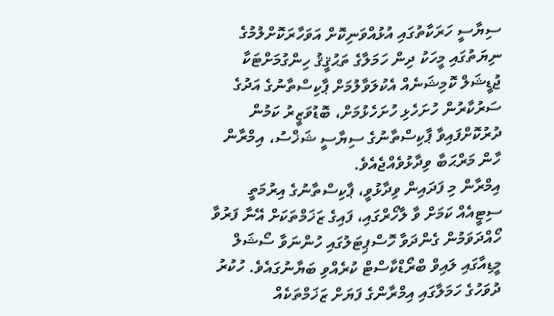ސިޔާސީ ހަރަކާތުގައި އުޅުއްވަނިކޮށް އަވަހާރަކޮށްލުމުގެ ނިޔަތުގައި މީހަކު ދިން ހަމަލާގެ ތަޙުޤީޤު ހިންގުމަށްޓަކާ ޖުޑީޝަލް ކޮމިޝަނެއް އެކުލަވާލުމަށް ޕާކިސްތާނުގެ އަދުގެ ސަރުކާރުން ހުށަހެޅި ހުށަހެޅުމަށް، ބޮޑުވަޒީރު ކަމުން ދުރުކޮށްފައިވާ ޕާކިސްތާނުގެ ސިޔާސީ ޝަޚްސު، އިމްރާން ހާން މަރްޙަބާ ވިދާޅުވެއްޖެއެވެ.
އިމްރާން މި ފަދައިން ވިދާޅުވީ، ޕާކިސްތާނުގެ އިރުމަތީ ސިޓީއެއް ކަމަށް ވާ ލާހޯރްގައި، ފައިގެ ޒަޚަމްތަކަށް އޭނާ ފަރުވާ ހޯއްދަވަމުން ގެންދަވާ ހޮސްޕިޓަލުގައި ހުންނަވާ ސޯޝަލް މީޑިއާގައި ލައިވް ބްރޯޑްކާސްޓް ކުރެއްވި ބަޔާނުގައެވެ. ހުކުރު ދުވަހުގެ ހަމަލާގައި އިމްރާންގެ ފަޔަށް ޒަޚަމްތަކެއް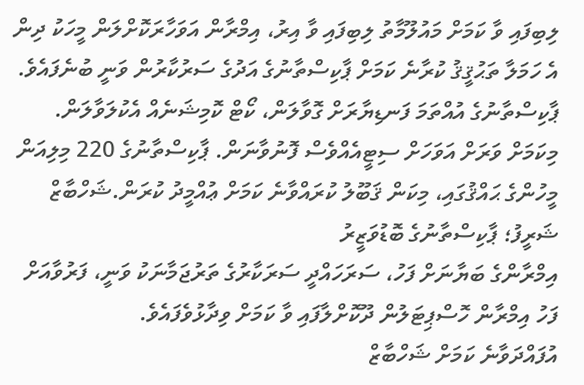ލިބިފައި ވާ ކަމަށް މައުލޫމާތު ލިބިފައި ވާ އިރު، އިމްރާން އަވަހާރަކޮށްލަން މީހަކު ދިން އެ ހަމަލާ ތަޙުޤީޤު ކުރާނެ ކަމަށް ޕާކިސްތާނުގެ އަދުގެ ސަރުކާރުން ވަނީ ބުނެފައެވެ.
ޕާކިސްތާނުގެ އުއްތަމަ ފަނޑިޔާރަށް ގޮވާލަން، ކޯޓް ކޮމިޝަނެއް އެކުލަވާލަން. މިކަމަށް ވަރަށް އަވަހަށް ސިޓީއެއްވެސް ފޮނުވާނަން. ޕާކިސްތާނުގެ 220 މިލިއަން މީހުންގެ ޙައްޤުގައި، މިކަން ޤަބޫލު ކުރައްވާނެ ކަމަށް ޢުއްމީދު ކުރަން.ޝަހްބާޒް ޝަރީފު؛ ޕާކިސްތާނުގެ ބޮޑުވަޒީރު
އިމްރާންގެ ބަޔާނަށް ފަހު، ސަރަހައްދީ ސަރަކާރުގެ ތަރުޖަމާނަކު ވަނީ، ފަރުވާއަށް ފަހު އިމްރާން ހޮސްޕިޓަލުން ދޫކޮށްލާފައި ވާ ކަމަށް ވިދާޅުވެފައެވެ.
އުފައްދަވާނެ ކަމަށް ޝަހްބާޒް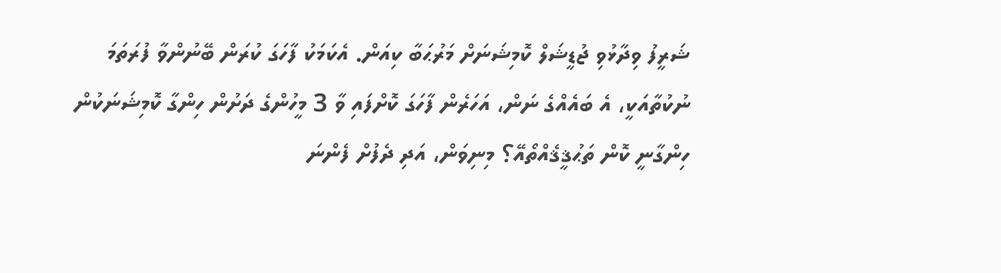ޝަރީފު ވިދާޅުވި ޖުޑީޝަލް ކޮމިޝަނަށް މަރުޙަބާ ކިއަން. އެކަމަކު ފާހަގަ ކުރަން ބޭނުންވާ ފުރަތަމަ ނުކުތާއަކީ، އެ ބައެއްގެ ނަން، އަހަރެން ފާހަގަ ކޮށްފައި ވާ 3 މީހުންގެ ދަށުން ހިންގާ ކޮމިޝަނަކުން ހިންގާނީ ކޮން ތަޙުޤީޤެއްތޯއޭ؟ މިނިވަން، އަދި ދެފުށް ފެންނަ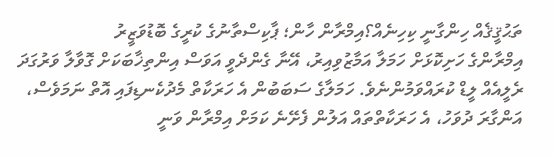ތަޙުޤީޤެއް ހިންގާނީ ކިހިނެއް؟އިމްރާން ހާން؛ ޕާކިސްތާނުގެ ކުރީގެ ބޮޑުވަޒީރު
އިމްރާންގެ ހަށިކޮޅަށް ހަމަލާ އަމާޒުވިއިރު، އޭނާ ގެންދެވީ އަވަސް އިންތިޚާބަކަށް ގޮވާލާ ވަރުގަދަ ރެލީއެއް ލީޑް ކުރައްވަމުންނެވެ. ހަމަލާގެ ސަބަބުން އެ ހަރަކާތް މެދުކެނޑިފައި އޮތް ނަމަވެސް، އަންގާރަ ދުވަހު، އެ ހަރަކާތްތައް އަލުން ފެށޭނެ ކަމަށް އިމްރާން ވަނީ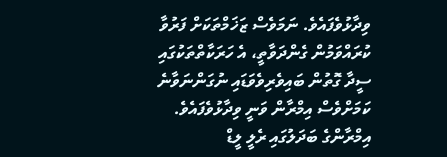ވިދާޅުވެފައެވެ. ނަމަވެސް ޒަޚަމްތަކަށް ފަރުވާ ކުރައްވަމުން ގެންދަވާތީ، އެ ހަރަކާތްތަކުގައި ސީދާ ގޮތުން ބައިވެރިވެވަޑައި ނުގަންނަވާނެ ކަމަށްވެސް އިމްރާން ވަނީ ވިދާޅުވެފައެވެ.
އިމްރާންގެ ބަދަލުގައި ރެލީ ލީޑް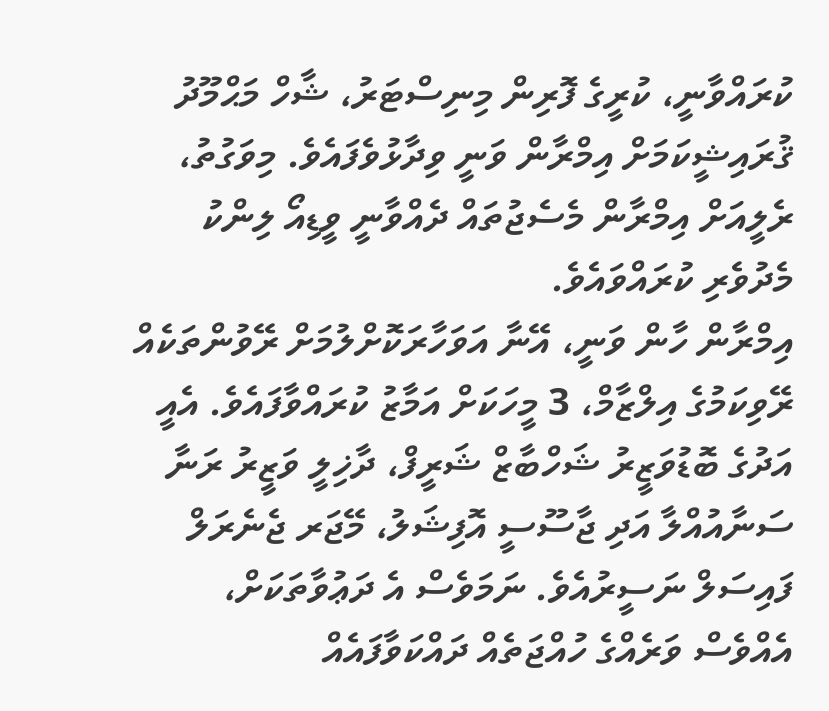ކުރައްވާނީ، ކުރީގެ ފޮރިން މިނިސްޓަރު، ޝާހް މަޙްމޫދު ޤުރައިޝީކަމަށް އިމްރާން ވަނީ ވިދާޅުވެފައެވެ. މިވަގުތު، ރެލީއަށް އިމްރާން މެސެޖުތައް ދެއްވާނީ ވީޑިއޯ ލިންކު މެދުވެރި ކުރައްވައެވެ.
އިމްރާން ހާން ވަނީ، އޭނާ އަވަހާރަކޮށްލުމަށް ރޭވުންތަކެއް ރޭވިކަމުގެ އިލްޒާމް، 3 މީހަކަށް އަމާޒު ކުރައްވާފައެވެ. އެއީ އަދުގެ ބޮޑުވަޒީރު ޝަހްބާޒް ޝަރީފް، ދާޚިލީ ވަޒީރު ރަނާ ސަނާއުއްލާ އަދި ޖާސޫސީ އޮފިޝަލު، މޭޖަރ ޖެނެރަލް ފައިސަލް ނަސީރުއެވެ. ނަމަވެސް އެ ދަޢުވާތަކަށް، އެއްވެސް ވަރެއްގެ ހުއްޖަތެއް ދައްކަވާފައެއް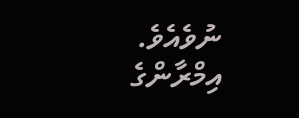ނުވެއެވެ. އިމްރާންގެ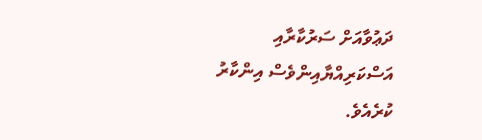ދަޢުވާއަށް ސަރުކާރާއި އަސްކަރިއްޔާއިންވެސް އިންކާރު ކުރެއެވެ.